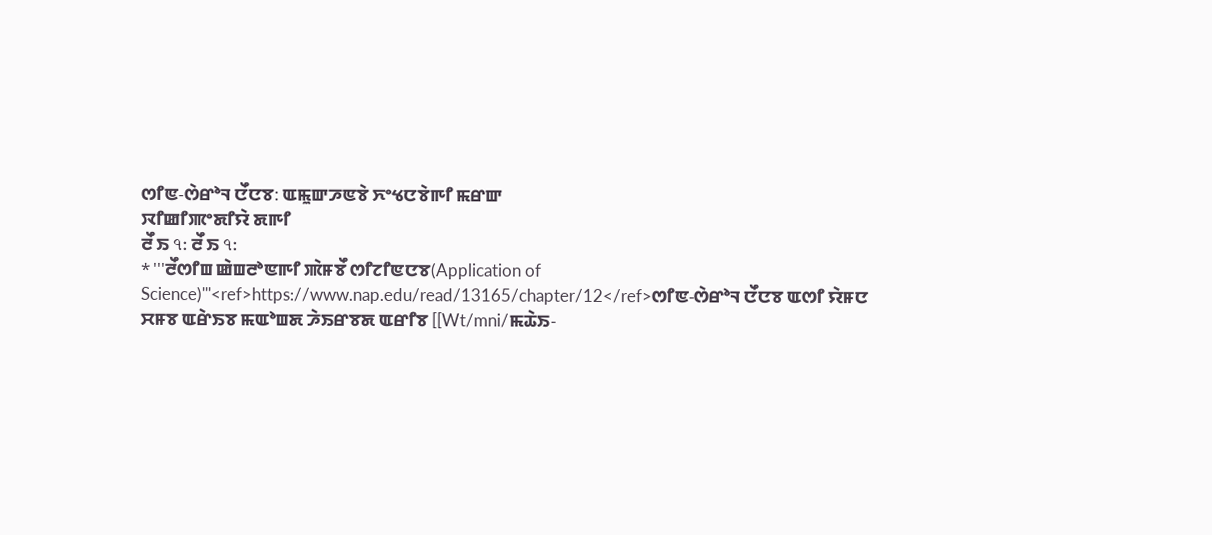ꯁꯤꯟ-ꯁꯥꯔꯣꯜ ꯅꯩꯅꯕ: ꯑꯃꯨꯛꯍꯟꯕꯥ ꯈꯦꯠꯅꯕꯥꯒꯤ ꯃꯔꯛ
ꯋꯤꯀꯤꯄꯦꯗꯤꯌꯥ ꯗꯒꯤ
ꯂꯩ ꯏ ৭: ꯂꯩ ꯏ ৭:
* '''ꯂꯩꯁꯤꯡ ꯀꯥꯡꯂꯣꯟꯒꯤ ꯄꯥꯝꯕꯩ ꯁꯤꯖꯤꯟꯅꯕ(Application of Science)'''<ref>https://www.nap.edu/read/13165/chapter/12</ref>ꯁꯤꯟ-ꯁꯥꯔꯣꯜ ꯅꯩꯅꯕ ꯑꯁꯤ ꯌꯥꯝꯅ ꯆꯝꯕ ꯑꯔꯥꯏꯕ ꯃꯑꯣꯡꯗ ꯍꯥꯏꯔꯕꯗ ꯑꯔꯤꯕ [[Wt/mni/ꯃꯊꯥꯏ-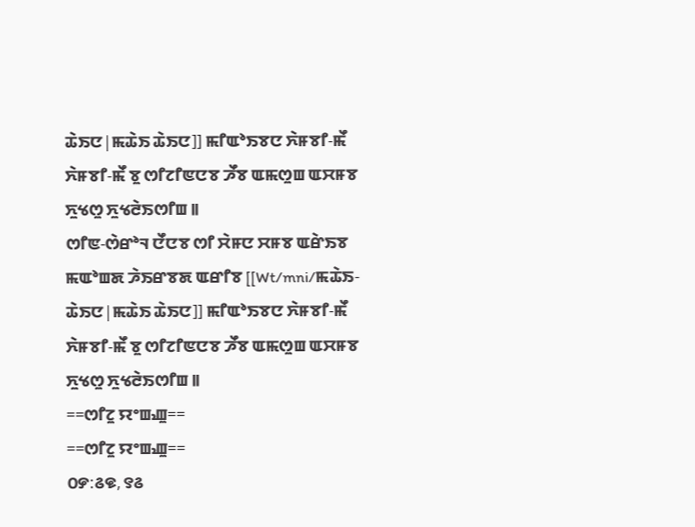ꯊꯥꯏꯅ|ꯃꯊꯥꯏ ꯊꯥꯏꯅ]] ꯃꯤꯑꯣꯏꯕꯅ ꯈꯥꯝꯕꯤ-ꯃꯩ ꯈꯥꯝꯕꯤ-ꯃꯩ ꯕꯨ ꯁꯤꯖꯤꯟꯅꯕ ꯍꯩꯕ ꯑꯃꯁꯨꯡ ꯑꯆꯝꯕ ꯈꯨꯠꯁꯨ ꯈꯨꯠꯂꯥꯏꯁꯤꯡ ꯫
ꯁꯤꯟ-ꯁꯥꯔꯣꯜ ꯅꯩꯅꯕ ꯁꯤ ꯆꯥꯝꯅ ꯆꯝꯕ ꯑꯔꯥꯏꯕ ꯃꯑꯣꯡꯗ ꯍꯥꯏꯔꯕꯗ ꯑꯔꯤꯕ [[Wt/mni/ꯃꯊꯥꯏ-ꯊꯥꯏꯅ|ꯃꯊꯥꯏ ꯊꯥꯏꯅ]] ꯃꯤꯑꯣꯏꯕꯅ ꯈꯥꯝꯕꯤ-ꯃꯩ ꯈꯥꯝꯕꯤ-ꯃꯩ ꯕꯨ ꯁꯤꯖꯤꯟꯅꯕ ꯍꯩꯕ ꯑꯃꯁꯨꯡ ꯑꯆꯝꯕ ꯈꯨꯠꯁꯨ ꯈꯨꯠꯂꯥꯏꯁꯤꯡ ꯫
==ꯁꯤꯖꯨ ꯌꯦꯡꯉꯨ==
==ꯁꯤꯖꯨ ꯌꯦꯡꯉꯨ==
꯰꯸:꯴꯶, ꯱꯴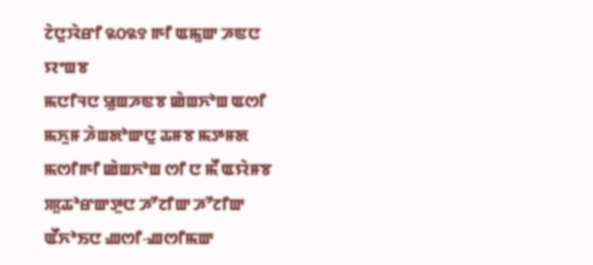ꯖꯥꯅꯨꯋꯥꯔꯤ ꯲꯰꯲꯱ ꯒꯤ ꯑꯃꯨꯛ ꯍꯟꯅ ꯌꯦꯡꯕ
ꯃꯅꯤꯜꯅ ꯎꯨꯡꯍꯟꯕ ꯀꯥꯡꯈꯣꯡ ꯑꯁꯤ ꯃꯈꯨꯝ ꯍꯥꯡꯗꯣꯛꯅꯨ ꯊꯝꯕ ꯃꯇꯝꯗ ꯃꯁꯤꯒꯤ ꯀꯥꯡꯈꯣꯡ ꯁꯤ ꯅ ꯃꯩ ꯑꯌꯥꯝꯕ ꯄꯨꯊꯣꯔꯛꯇꯨꯅ ꯍꯧꯖꯤꯛ ꯍꯧꯖꯤꯛ ꯑꯩꯈꯣꯏꯅ ꯉꯁꯤ-ꯉꯁꯤꯃꯛ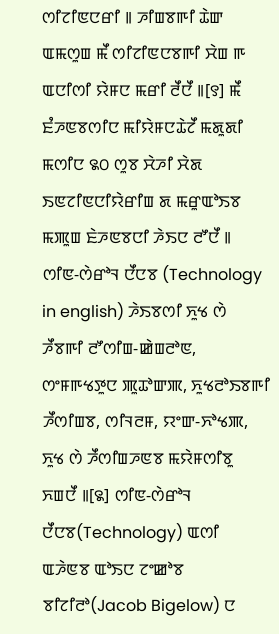ꯁꯤꯖꯤꯟꯅꯔꯤ ꯫ ꯍꯤꯡꯕꯒꯤ ꯊꯥꯛ ꯑꯃꯁꯨꯡ ꯃꯩ ꯁꯤꯖꯤꯟꯅꯕꯒꯤ ꯆꯥꯡ ꯒ ꯑꯅꯤꯁꯤ ꯌꯥꯝꯅ ꯃꯔꯤ ꯂꯩꯅꯩ ꯫[꯱] ꯃꯩ ꯐꯪꯍꯟꯕꯁꯤꯅ ꯃꯤꯌꯥꯝꯅꯊꯥꯖꯩ ꯃꯗꯨꯗꯤ ꯃꯁꯤꯅ ꯲꯰ ꯁꯨꯕ ꯆꯥꯍꯤ ꯆꯥꯗ ꯏꯟꯖꯤꯟꯅꯤꯌꯥꯔꯤꯡ ꯗ ꯃꯔꯨꯑꯣꯏꯕ ꯃꯄꯨꯡ ꯐꯥꯍꯟꯕꯅꯤ ꯍꯥꯏꯅ ꯂꯧꯅꯩ ꯫
ꯁꯤꯟ-ꯁꯥꯔꯣꯜ ꯅꯩꯅꯕ (Technology in english) ꯍꯥꯏꯕꯁꯤ ꯈꯨꯠ ꯁꯥ ꯍꯩꯕꯒꯤ ꯂꯧꯁꯤꯡ-ꯀꯥꯡꯂꯣꯟ, ꯁꯦꯝꯒꯠꯇꯨꯅ ꯄꯨꯊꯣꯛꯄ, ꯈꯨꯠꯂꯣꯏꯕꯒꯤ ꯍꯩꯁꯤꯡꯕ, ꯁꯤꯜꯂꯝ, ꯌꯦꯛ-ꯈꯣꯠꯄ, ꯈꯨꯠ ꯁꯥ ꯍꯩꯁꯤꯡꯍꯟꯕ ꯃꯌꯥꯝꯁꯤꯕꯨ ꯈꯡꯅꯩ ꯫[꯲] ꯁꯤꯟ-ꯁꯥꯔꯣꯜ ꯅꯩꯅꯕ(Technology) ꯑꯁꯤ ꯑꯍꯥꯟꯕ ꯑꯣꯏꯅ ꯖꯦꯀꯣꯕ ꯕꯤꯖꯤꯂꯣ(Jacob Bigelow) ꯅ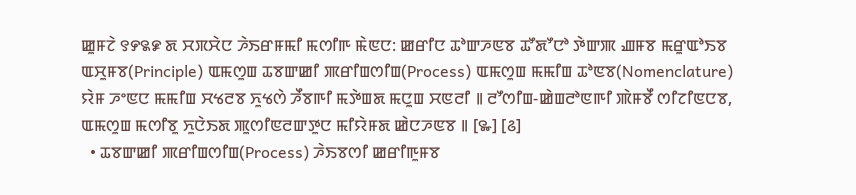ꯀꯨꯝꯖꯥ ꯱꯸꯲꯹ ꯗ ꯆꯞꯆꯥꯅ ꯍꯥꯏꯔꯝꯃꯤ ꯃꯁꯤꯒ ꯃꯥꯟꯅ: ꯀꯔꯤꯅ ꯊꯣꯛꯍꯟꯕ ꯊꯧꯗꯧꯅꯣ ꯇꯥꯛꯄ ꯉꯝꯕ ꯃꯔꯨꯑꯣꯏꯕ ꯑꯆꯨꯝꯕ(Principle) ꯑꯃꯁꯨꯡ ꯊꯕꯛꯀꯤ ꯄꯔꯤꯡꯁꯤꯡ(Process) ꯑꯃꯁꯨꯡ ꯃꯃꯤꯡ ꯊꯣꯟꯕ(Nomenclature) ꯌꯥꯝ ꯍꯦꯟꯅ ꯃꯃꯤꯡ ꯆꯠꯂꯕ ꯈꯨꯠꯁꯥ ꯍꯩꯕꯒꯤ ꯃꯇꯥꯡꯗ ꯃꯅꯨꯡ ꯆꯟꯂꯤ ꯫ ꯂꯧꯁꯤꯡ-ꯀꯥꯡꯂꯣꯟꯒꯤ ꯄꯥꯝꯕꯩ ꯁꯤꯖꯤꯟꯅꯕ, ꯑꯃꯁꯨꯡ ꯃꯁꯤꯕꯨ ꯈꯨꯅꯥꯏꯗ ꯄꯨꯁꯤꯟꯂꯛꯇꯨꯅ ꯃꯤꯌꯥꯝꯗ ꯀꯥꯅꯍꯟꯕ ꯫ [꯳] [꯴]
  • ꯊꯕꯛꯀꯤ ꯄꯔꯤꯡꯁꯤꯡ(Process) ꯍꯥꯏꯕꯁꯤ ꯀꯔꯤꯒꯨꯝꯕ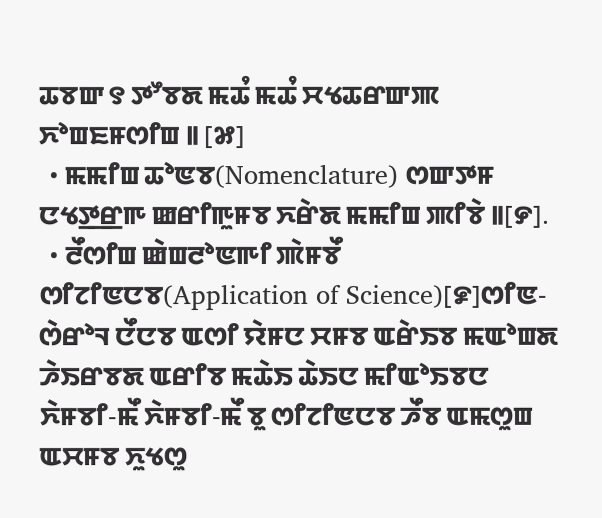ꯊꯕꯛ ꯱ ꯇꯧꯕꯗ ꯃꯊꯪ ꯃꯊꯪ ꯆꯠꯊꯔꯛꯄ ꯈꯣꯡꯐꯝꯁꯤꯡ ꯫ [꯷]
  • ꯃꯃꯤꯡ ꯊꯣꯟꯕ(Nomenclature) ꯁꯛꯇꯝ ꯅꯠꯇ꯭ꯔꯒ ꯀꯔꯤꯒꯨꯝꯕ ꯈꯔꯥꯗ ꯃꯃꯤꯡ ꯄꯤꯕꯥ ꯫[꯸].
  • ꯂꯩꯁꯤꯡ ꯀꯥꯡꯂꯣꯟꯒꯤ ꯄꯥꯝꯕꯩ ꯁꯤꯖꯤꯟꯅꯕ(Application of Science)[꯹]ꯁꯤꯟ-ꯁꯥꯔꯣꯜ ꯅꯩꯅꯕ ꯑꯁꯤ ꯌꯥꯝꯅ ꯆꯝꯕ ꯑꯔꯥꯏꯕ ꯃꯑꯣꯡꯗ ꯍꯥꯏꯔꯕꯗ ꯑꯔꯤꯕ ꯃꯊꯥꯏ ꯊꯥꯏꯅ ꯃꯤꯑꯣꯏꯕꯅ ꯈꯥꯝꯕꯤ-ꯃꯩ ꯈꯥꯝꯕꯤ-ꯃꯩ ꯕꯨ ꯁꯤꯖꯤꯟꯅꯕ ꯍꯩꯕ ꯑꯃꯁꯨꯡ ꯑꯆꯝꯕ ꯈꯨꯠꯁꯨ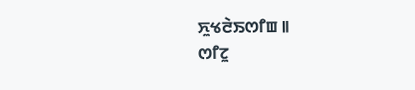ꯈꯨꯠꯂꯥꯏꯁꯤꯡ ꯫
ꯁꯤꯖꯨ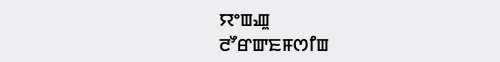ꯌꯦꯡꯉꯨ
ꯂꯧꯔꯛꯐꯝꯁꯤꯡ